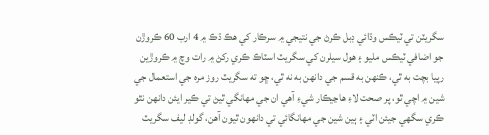سگريٽن تي ٽيڪس وڌائي ڊبل ڪرڻ جي نتيجي ۾ سرڪار کي ھڪ ڌڪ ۾ 4 ارب 60 ڪروڙن جو اضافي ٽيڪس مليو ۽ ھول سيلرن کي سگريٽ اسٽاڪ ڪري رکڻ ۾ رات وچ ۾ ڪروڙين رپيا بچت به ٿي، ڪنھن به قسم جي دانھن به نه ٿي، ڇو ته سگريٽ روز مره جي استعمال جي شين ۾ اچي ٿو، پر صحت لاءِ هاڃيڪار شيءِ آھي ان جي مھانگي ٿيڻ تي ڪير ايئن دانھن نٿو ڪري سگھي جيئن اٽي ۽ ٻين شين جي مھانگائي تي دانھون ٿيون آھن، گولڊ ليف سگريٽ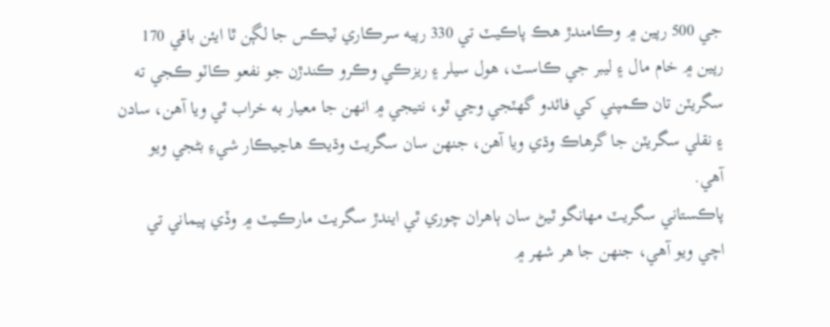جي 500 رپين ۾ وڪامندڙ ھڪ پاڪيٽ تي 330 رپيه سرڪاري ٽيڪس جا لڳن ٿا ايئن باقي 170 رپين ۾ خام مال ۽ ليبر جي ڪاسٽ، ھول سيلر ۽ ريزڪي وڪرو ڪندڙن جو نفعو ڪاٽو ڪجي ته سگريٽن تان ڪمپني کي فائدو گھٽجي وڃي ٿو، نتيجي ۾ انھن جا معيار به خراب ٿي ويا آھن، سادن ۽ نقلي سگريٽن جا گرھاڪ وڌي ويا آھن، جنھن سان سگريٽ وڌيڪ هاڃيڪار شيءِ بڻجي ويو آھي.
پاڪستاني سگريٽ مھانگو ٿيڻ سان ٻاھران چوري ٿي ايندڙ سگريٽ مارڪيٽ ۾ وڏي پيماني تي اچي ويو آھي، جنھن جا ھر شھر ۾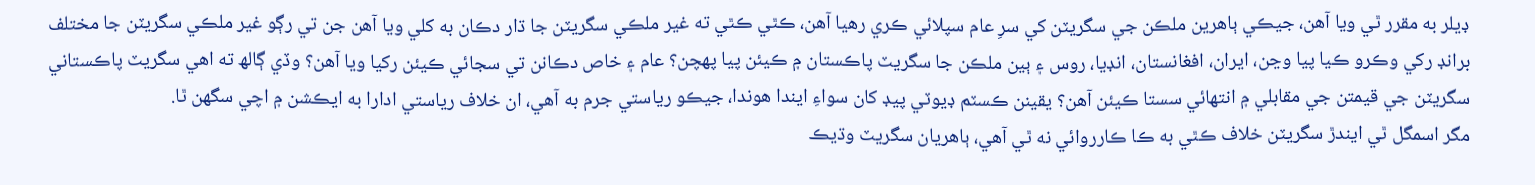ڊيلر به مقرر ٿي ويا آھن، جيڪي ٻاھرين ملڪن جي سگريٽن کي سرِ عام سپلائي ڪري رھيا آھن، ڪٿي ڪٿي ته غير ملڪي سگريٽن جا ڌار دڪان به کلي ويا آھن جن تي رڳو غير ملڪي سگريٽن جا مختلف برانڊ رکي وڪرو ڪيا پيا وڃن، ايران، افغانستان، انڊيا، روس ۽ ٻين ملڪن جا سگريٽ پاڪستان ۾ ڪيئن پيا پھچن؟ عام ۽ خاص دڪانن تي سجائي ڪيئن رکيا ويا آھن؟ وڏي ڳالھ ته اھي سگريٽ پاڪستاني سگريٽن جي قيمتن جي مقابلي ۾ انتھائي سستا ڪيئن آھن؟ يقينن ڪسٽم ڊيوٽي پيڊ کان سواءِ ايندا ھوندا، جيڪو رياستي جرم به آھي، ان خلاف رياستي ادارا به ايڪشن ۾ اچي سگھن ٿا.
مگر اسمگل ٿي ايندڙ سگريٽن خلاف ڪٿي به ڪا ڪارروائي نه ٿي آھي، ٻاھريان سگريٽ وڌيڪ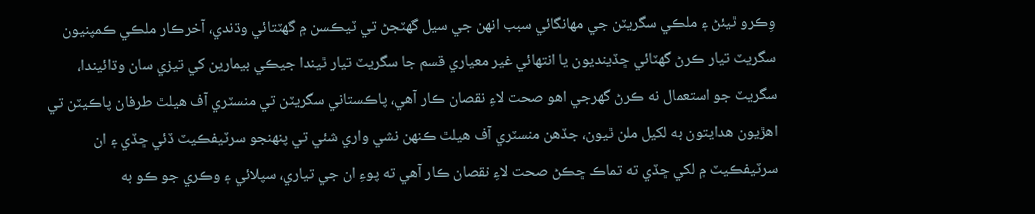وِڪرو ٿيئڻ ۽ ملڪي سگريٽن جي مھانگائي سبب انھن جي سيل گھٽجڻ تي ٽيڪسن ۾ گھٽتائي وڌندي، آخرڪار ملڪي ڪمپنيون سگريٽ تيار ڪرڻ گھٽائي ڇڏينديون يا انتھائي غير معياري قسم جا سگريٽ تيار ٿيندا جيڪي بيمارين کي تيزي سان وڌائيندا، سگريٽ جو استعمال نه ڪرڻ گھرجي اھو صحت لاءِ نقصان ڪار آھي، پاڪستاني سگريٽن تي منسٽري آف ھيلٿ طرفان پاڪيٽن تي اھڙيون ھدايتون به لکيل ملن ٿيون، جڏھن منسٽري آف ھيلٿ ڪنھن نشي واري شئي تي پنھنجو سرٽيفڪيٽ ڏئي ڇڏي ۽ ان سرٽيفڪيٽ ۾ لکي ڇڏي ته تماڪ ڇڪڻ صحت لاءِ نقصان ڪار آھي ته پوءِ ان جي تياري، سپلائي ۽ وڪري جو ڪو به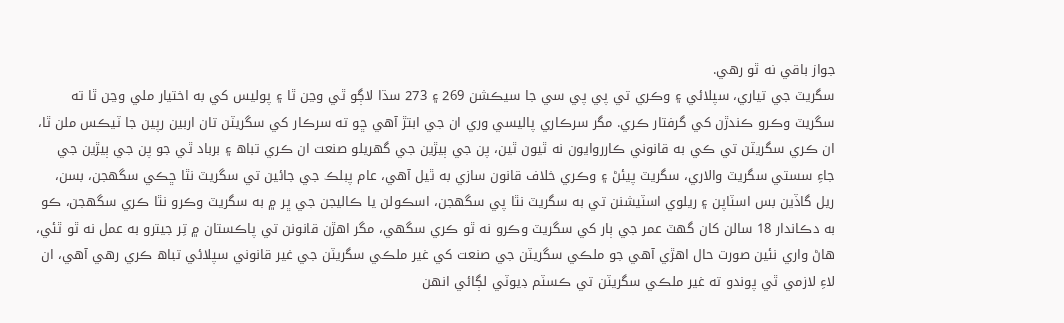جواز باقي نه ٿو رھي.
سگريٽ جي تياري، سپلائي ۽ وڪري تي پي پي سي جا سيڪشن 269 ۽ 273 سڌا لاڳو ٿي وڃن ٿا ۽ پوليس کي به اختيار ملي وڃن ٿا ته سگريٽ وڪرو ڪندڙن کي گرفتار ڪري. مگر سرڪاري پاليسي وري ان جي ابتڙ آھي ڇو ته سرڪار کي سگريٽن تان اربين رپين جا ٽيڪس ملن ٿا، ان ڪري سگريٽن تي ڪي به قانوني ڪارروايون نه ٿيون ٿين، پن جي ٻيڙين جي گھريلو صنعت ان ڪري تباھ ۽ برباد ٿي جو پن جي ٻيڙين جي جاءِ سستي سگريٽ والاري، سگريٽ پيئڻ ۽ وڪري خلاف قانون سازي به ٿيل آھي، عام پبلڪ جي جائين تي سگريٽ نٿا ڇڪي سگھجن، بسن، ريل گاڏين بس اسٽاپن ۽ ريلوي اسٽيشنن تي به سگريٽ نٿا پي سگھجن، اسڪولن يا ڪاليجن جي ڀر ۾ به سگريٽ وڪرو نٿا ڪري سگھجن، ڪو به دڪاندار 18 سالن کان گھٽ عمر جي ٻار کي سگريٽ وڪرو نه ٿو ڪري سگھي، مگر اھڙن قانونن تي پاڪستان ۾ تِر جيترو به عمل نه ٿو ٿئي، ھاڻ واري نئين صورت حال اھڙي آھي جو ملڪي سگريٽن جي صنعت کي غير ملڪي سگريٽن جي غير قانوني سپلائي تباھ ڪري رھي آھي، ان لاءِ لازمي ٿي پوندو ته غير ملڪي سگريٽن تي ڪسٽم ڊيوٽي لڳائي انھن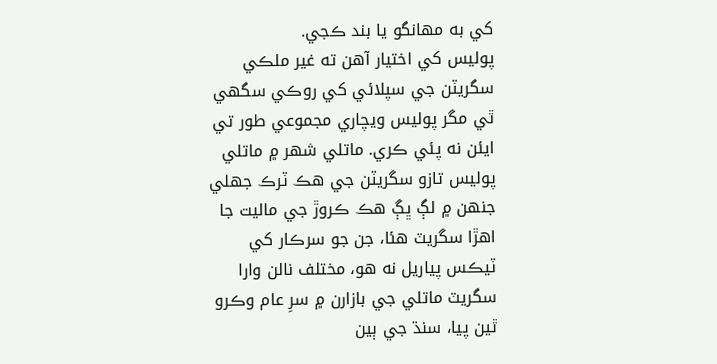کي به مھانگو يا بند ڪجي.
پوليس کي اختيار آھن ته غير ملڪي سگريٽن جي سپلائي کي روڪي سگھي ٿي مگر پوليس ويچاري مجموعي طور تي ايئن نه پئي ڪري. ماتلي شھر ۾ ماتلي پوليس تازو سگريٽن جي ھڪ ٽرڪ جھلي جنھن ۾ لڳ ڀڳ ھڪ ڪروڙ جي ماليت جا اھڙا سگريٽ هئا، جن جو سرڪار کي ٽيڪس پياريل نه ھو، مختلف نالن وارا سگريٽ ماتلي جي بازارن ۾ سرِ عام وڪرو ٿين پيا، سنڌ جي ٻين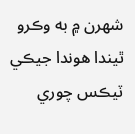شھرن ۾ به وڪرو ٿيندا ھوندا جيڪي ٽيڪس چوري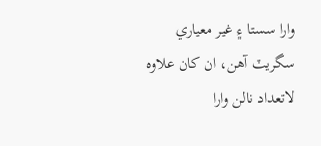وارا سستا ۽ غير معياري سگريٽ آھن، ان کان علاوه لاتعداد نالن وارا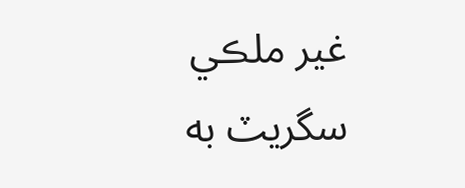غير ملڪي سگريٽ به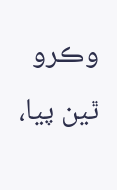وڪرو ٿين پيا،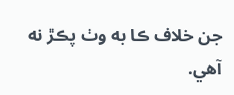جن خلاف ڪا به وٺ پڪڙ نه آھي.